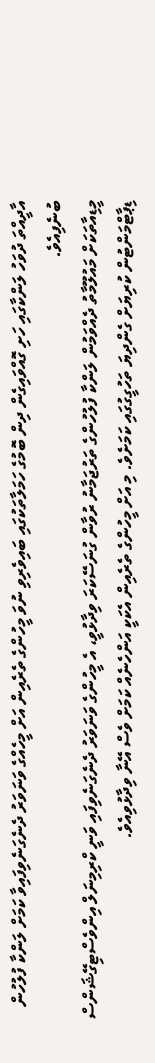އާދީއްތަ ދުވަހު ލަންކާގައި ހަށި ގޮއްވައިގެން ދިން ބޮމުގެ ހަމަލާތަކުގައި ބައިވެރިވި ނުވަ މީހުންގެ ތެރެއިން އަށް މީހެއްގެ ވަނަވަރު ދެނެގަނެވިފައިވާ ކަމަށް ލަންކާ ފުލުހުން ބުނެފިއެވެ.
މީޑިއާތަކަށް މައުލޫމާތު ދެއްވަމުން ލަންކާ ފުލުހުންގެ ތަރުޖަމާނު ރުވާން ގުނަސޭކަރަ ވިދާޅުވީ، އެ މީހުންގެ ވަނަވަރު ދެނެގަނެވިފައި ވަނީ ކްރިމިނަލް އިންވެސްޓިގޭޝަންސް ޑިޕާޓްމަންޓުން ކުރިޔަށް ގެންދިޔަ ތަހުގީގުގައި ކަމަށެވެ. މި އަށް މީހުންގެ ތެރެއިން އެކަކީ އަންހެނެއް ކަމަށް ވެސް އޭނާ ވިދާޅުވިއެވެ.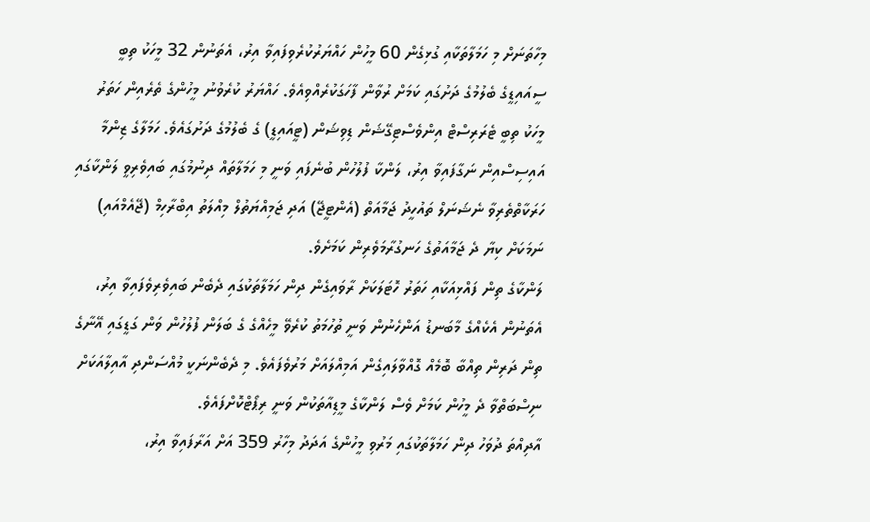މިހާތަނަށް މި ހަމަލާތަކާއި ގުޅިގެން 60 މީހުން ހައްޔަރުކުރެވިފައިވާ އިރު، އެތަނުން 32 މީހަކު ތިބީ ސީއައިޑީގެ ބެލުމުގެ ދަށުގައި ކަމަށް ރުވާން ފާހަގަކުރެއްވިއެވެ. ހައްޔަރު ކުރެވުނު މީހުންގެ ތެރެއިން ހަތަރު މީހަކު ތިބީ ޓެރަރިސްޓް އިންވެސްޓިގޭޝަން ޑިވިޝަން (ޓީއައިޑީ) ގެ ބެލުމުގެ ދަށުގައެވެ. ހަމަލާގެ ޒިންމާ އައިސިސްއިން ނަގާފައިވާ އިރު، ލަންކާ ފުލުހުން ބުނެފައި ވަނީ މި ހަމަލާތައް ދިނުމުގައި ބައިވެރިވީ ލަންކާގައި ހަރަކާތްތެރިވާ ނެޝަނަލް ތައުހީދު ޖަމާއަތް (އެންޓީޖޭ) އަދި ޖަމިއްޔަތުލް މިއްލަތު އިބްރާހިމް (ޖޭއެމްއައި) ނަމަކަށް ކިޔާ ދެ ޖަމާއަތުގެ ހަނގުރާމަވެރިން ކަމަށެވެ.
ލަންކާގެ ތިން ފައްޅިއަކާއި ހަތަރު ހޮޓަލަކަށް ރާވައިގެން ދިން ހަމަލާތަކުގައި ދެބެން ބައިވެރިވެފައިވާ އިރު، އެތަނުން އެކެއްގެ މާބަނޑު އަންހެނުން ވަނީ ތުހުމަތު ކުރެވޭ މީހެއްގެ ގެ ބަލަން ފުލުހުން ވަން ގަޑީގައި އޭނާގެ ތިން ދަރިން ތިއްބާ ބޮމެއް ގޮއްވާލައިގެން އަމިއްލައަށް މަރުވެފައެވެ. މި ދެބެންނަކީ މުއްސަންދި އާއިލާއަކަށް ނިސްބަތްވާ ދެ މީހުން ކަމަށް ވެސް ލަންކާގެ މީޑިއާތަކުން ވަނީ ރިޕޯޓްކޮށްފައެވެ.
އާދިއްތަ ދުވަހު ދިން ހަމަލާތަކުގައި މަރުވި މީހުންގެ އަދަދު މިހާރު 359 އަށް އަރާފައިވާ އިރު،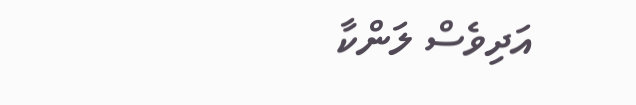އަދިވެސް ލަންކާ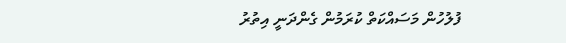ފުލުހުން މަސައްކަތް ކުރަމުން ގެންދަނީ އިތުރު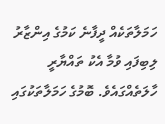ހަމަލާތަކެއް ދީފާނެ ކަމުގެ އިންޒާރު ލިބިފައި ވުމާ އެކު ތައްޔާރީ ހާލަތެއްގައެވެ. ބޮމުގެ ހަމަލާތަކުގައި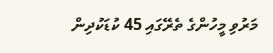މަރުވި މީހުންގެ ތެރޭގައި 45 ކުޑަކުދިން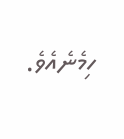ހިމެނެއެވެ.